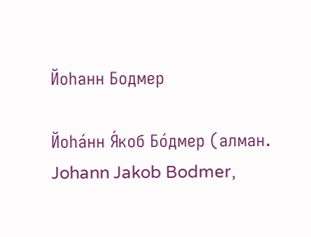Йоһанн Бодмер

Йоһа́нн Я́коб Бо́дмер (алман. Johann Jakob Bodmer,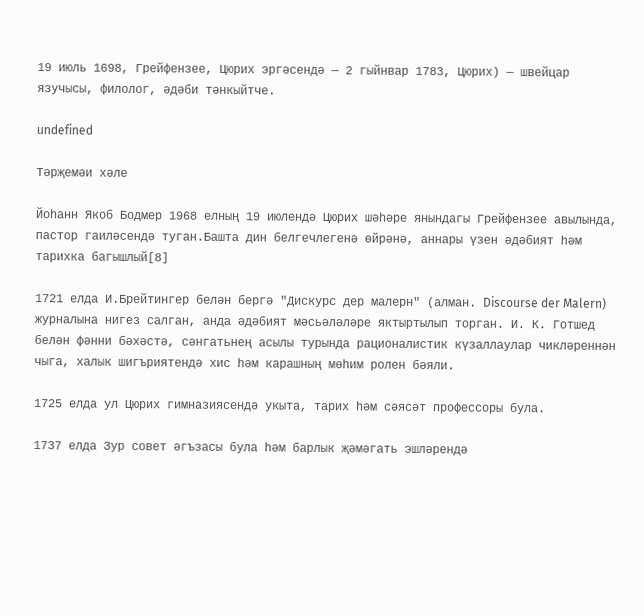19 июль 1698, Грейфензее, Цюрих эргәсендә — 2 гыйнвар 1783, Цюрих) — швейцар язучысы, филолог, әдәби тәнкыйтче.

undefined

Тәрҗемәи хәле

Йоһанн Якоб Бодмер 1968 елның 19 июлендә Цюрих шәһәре янындагы Грейфензее авылында, пастор гаиләсендә туган.Башта дин белгечлегенә өйрәнә, аннары үзен әдәбият һәм тарихка багышлый[8]

1721 елда И.Брейтингер белән бергә "Дискурс дер малерн" (алман. Discourse der Malern) журналына нигез салган, анда әдәбият мәсьәләләре яктыртылып торган. И. К. Готшед белән фәнни бәхәстә, сәнгатьнең асылы турында рационалистик күзаллаулар чикләреннән чыга, халык шигъриятендә хис һәм карашның мөһим ролен бәяли.

1725 елда ул Цюрих гимназиясендә укыта, тарих һәм сәясәт профессоры була.

1737 елда Зур совет әгъзасы була һәм барлык җәмәгать эшләрендә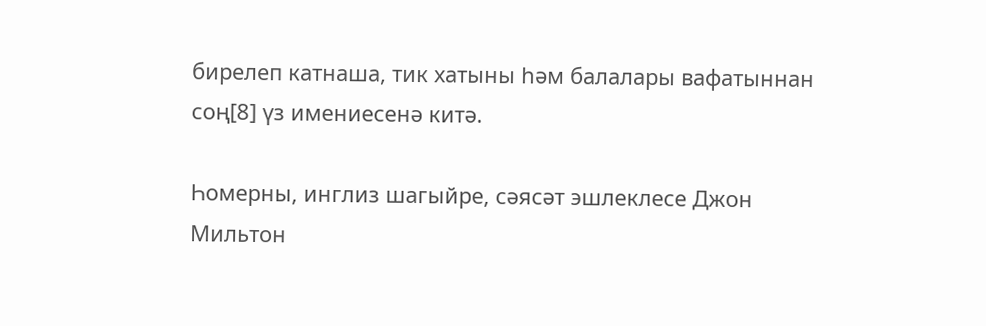бирелеп катнаша, тик хатыны һәм балалары вафатыннан соң[8] үз имениесенә китә.

Һомерны, инглиз шагыйре, сәясәт эшлеклесе Джон Мильтон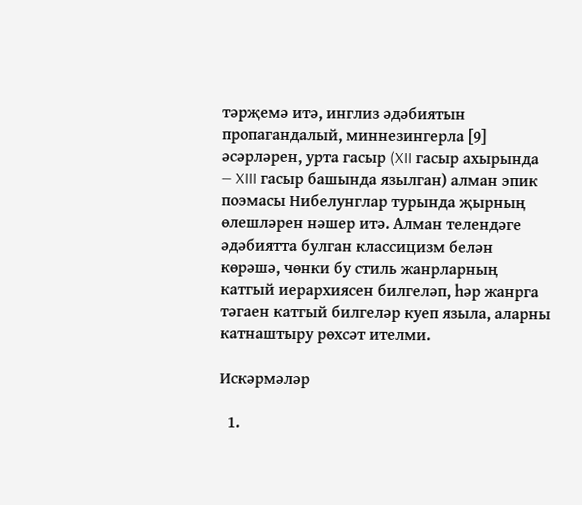тәрҗемә итә, инглиз әдәбиятын пропагандалый, миннезингерла [9] әсәрләрен, урта гасыр (XII гасыр ахырында — XIII гасыр башында язылган) алман эпик поэмасы Нибелунглар турында җырның өлешләрен нәшер итә. Алман телендәге әдәбиятта булган классицизм белән көрәшә, чөнки бу стиль жанрларның катгый иерархиясен билгеләп, һәр жанрга тәгаен катгый билгеләр куеп языла, аларны катнаштыру рөхсәт ителми.

Искәрмәләр

  1.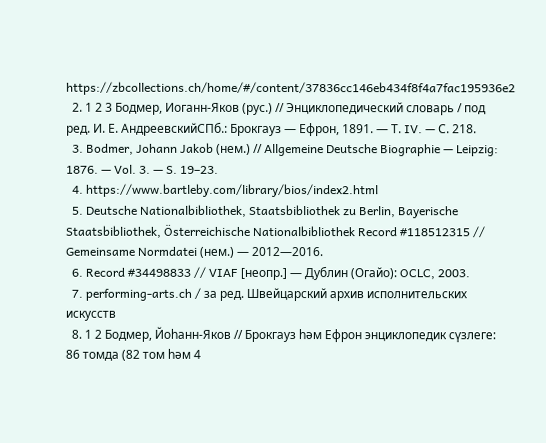https://zbcollections.ch/home/#/content/37836cc146eb434f8f4a7fac195936e2
  2. 1 2 3 Бодмер, Иоганн-Яков (рус.) // Энциклопедический словарь / под ред. И. Е. АндреевскийСПб.: Брокгауз — Ефрон, 1891. — Т. IV. — С. 218.
  3. Bodmer, Johann Jakob (нем.) // Allgemeine Deutsche Biographie — Leipzig: 1876. — Vol. 3. — S. 19–23.
  4. https://www.bartleby.com/library/bios/index2.html
  5. Deutsche Nationalbibliothek, Staatsbibliothek zu Berlin, Bayerische Staatsbibliothek, Österreichische Nationalbibliothek Record #118512315 // Gemeinsame Normdatei (нем.) — 2012—2016.
  6. Record #34498833 // VIAF [неопр.] — Дублин (Огайо): OCLC, 2003.
  7. performing-arts.ch / за ред. Швейцарский архив исполнительских искусств
  8. 1 2 Бодмер, Йоһанн-Яков // Брокгауз һәм Ефрон энциклопедик сүзлеге: 86 томда (82 том һәм 4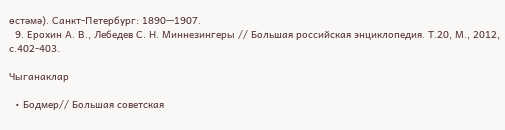өстәмә). Санкт-Петербург: 1890—1907.
  9. Ерохин А. В., Лебедев С. Н. Миннезингеры // Большая российская энциклопедия. Т.20, М., 2012, с.402-403.

Чыганаклар

  • Бодмер// Большая советская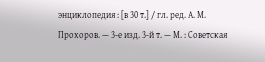энциклопедия : [в 30 т.] / гл. ред. А. М. Прохоров. — 3-е изд. 3-й т. — М. : Советская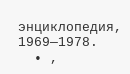энциклопедия, 1969—1978.
  • ,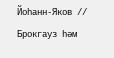Йоһанн-Яков // Брокгауз һәм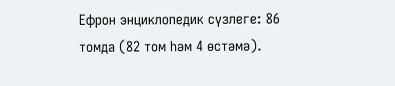Ефрон энциклопедик сүзлеге: 86 томда (82 том һәм 4 өстәмә).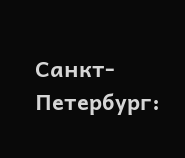Санкт-Петербург: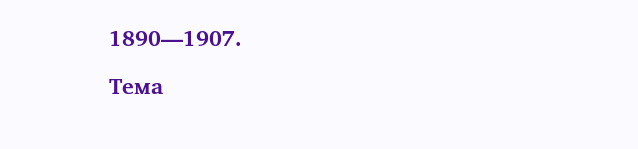1890—1907.

Тема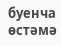буенча өстәмә